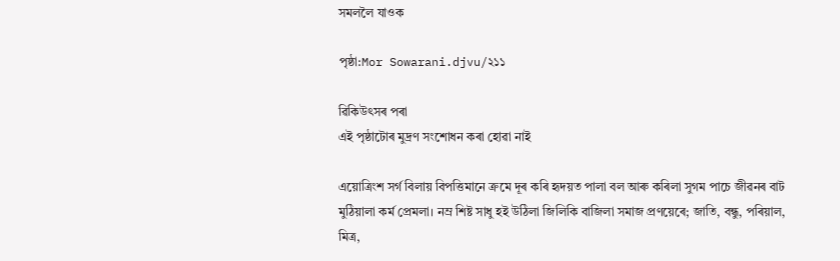সমললৈ যাওক

পৃষ্ঠা:Mor Sowarani.djvu/২১১

ৱিকিউৎসৰ পৰা
এই পৃষ্ঠাটোৰ মুদ্ৰণ সংশোধন কৰা হোৱা নাই

এয়োত্ৰিংশ সৰ্গ বিলায় বিপত্তিমানে ক্ৰমে দূৰ কৰি হৃদয়ত পালা বল আৰু কৰিলা সুগম পাচে জীৱনৰ বাট মুঠিয়ালা কৰ্ম প্ৰেমলা। নম্ৰ শিষ্ট সাধু হই উঠিলা জিলিকি বাজিলা সমাজ প্ৰণয়েৰে; জাতি, বন্ধু, পৰিয়াল, মিত্ৰ,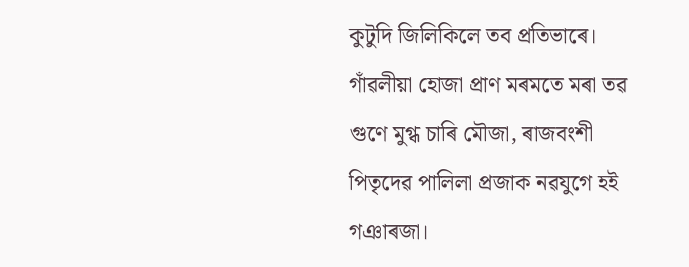কুটুদি জিলিকিলে তব প্ৰতিভাৰে। গাঁৱলীয়া হোজা প্ৰাণ মৰমতে মৰা তৱ গুণে মুগ্ধ চাৰি মৌজা, ৰাজবংশী পিতৃদেৱ পালিলা প্ৰজাক নৱযুগে হই গঞাৰজা।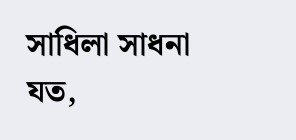সাধিলা সাধনা যত,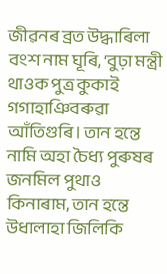জীৱনৰ ব্ৰত উদ্ধাৰিলা বংশ নাম ঘূৰি, ‘বুঢ়া মন্ত্ৰী থাওক পুত্ৰ কুকাই গগাহাঞিবৰুৱা আঁতিগুৰি। তান হন্তে নামি অহা চৈধ্য পুৰুষৰ জনমিল পুথাও কিনাৰাম, তান হন্তে উধালাহা জিলিকি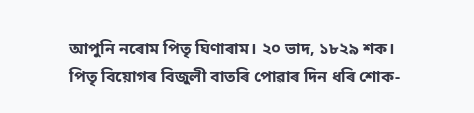আপুনি নৰোম পিতৃ ঘিণাৰাম। ২০ ভাদ, ১৮২৯ শক। পিতৃ বিয়োগৰ বিজুলী বাতৰি পোৱাৰ দিন ধৰি শোক-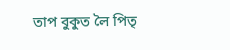তাপ বুকুত লৈ পিতৃ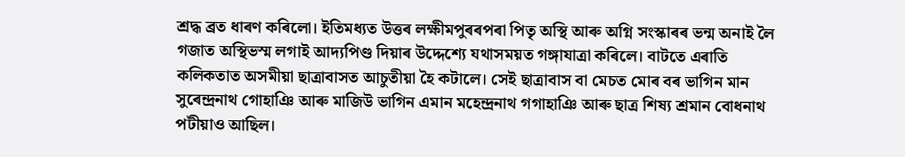শ্ৰদ্ধ ব্ৰত ধাৰণ কৰিলো। ইতিমধ্যত উত্তৰ লক্ষীমপুৰৰপৰা পিতৃ অস্থি আৰু অগ্নি সংস্কাৰৰ ভন্ম অনাই লৈ গজাত অস্থিভস্ম লগাই আদ্যপিণ্ড দিয়াৰ উদ্দেশ্যে যথাসময়ত গঙ্গাযাত্ৰা কৰিলে। বাটতে এৰাতি কলিকতাত অসমীয়া ছাত্ৰাবাসত আচুতীয়া হৈ কটালে। সেই ছাত্ৰাবাস বা মেচত মোৰ বৰ ভাগিন মান সুৰেন্দ্ৰনাথ গোহাঞি আৰু মাজিউ ভাগিন এমান মহেন্দ্ৰনাথ গগাহাঞি আৰু ছাত্ৰ শিষ্য শ্ৰমান বোধনাথ পটীয়াও আছিল।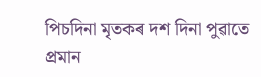পিচদিনা মৃতকৰ দশ দিনা পুৱাতে প্ৰমান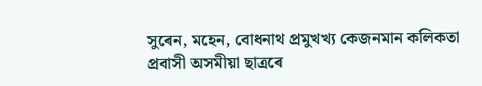সুৰেন, মহেন, বোধনাথ প্ৰমুখখ্য কেজনমান কলিকতা প্ৰবাসী অসমীয়া ছাত্ৰৰে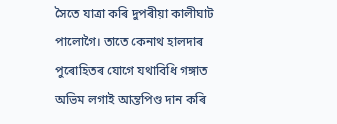সৈতে যাত্ৰা কৰি দুপৰীয়া কালীঘাট পালোগৈ। তাতে কেনাথ হালদাৰ পুৰোহিতৰ যোগে যথাবিধি গঙ্গাত অভিম লগাই আন্তপিণ্ড দান কৰি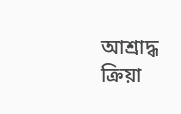আশ্ৰাদ্ধ ক্ৰিয়া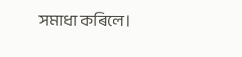সমাধা কৰিলে।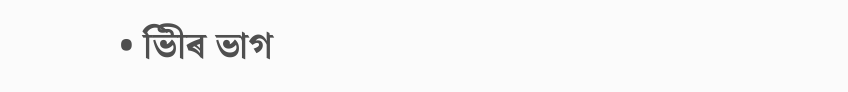• ভিীৰ ভাগ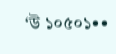‘উ ১০৫০১••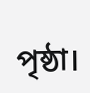পৃষ্ঠা।